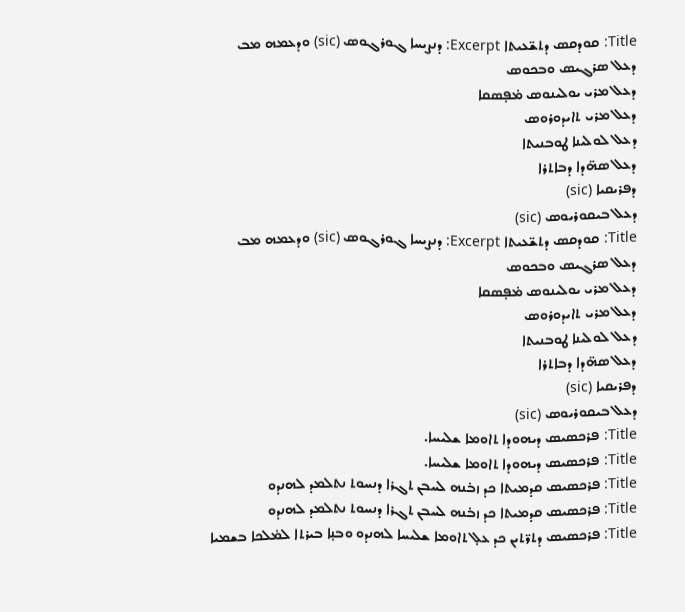Title: ܩܘܕܩܣ ܕܬܫ̈ܥܝܬܐ Excerpt: ܕܢܨܝܚܐ ܓܘܪܓܘܣ (sic) ܘܕܥܡܗ ܡܒ
ܕܥܠ ܣܪܓܝܣ ܘܒܟܘܣ
ܕܥܠ ܡܪܝ ܝܘܠܝܢܘܣ ܡ̇ܦ̣ܣܩܐ
ܕܥܠ ܡܪܝ ܬܐܝܕܘܪܘܣ
ܕܥܠ ܠܘܠܝܢܐ ܛܘܒܢܝܬܐ
ܕܥܠ ܣܗ̈ܕܐ ܕܒܐܬܪܐ
ܕܦܪܝܩܝܐ (sic)
ܕܥܠ ܒܝܩܘܪܝܘܣ (sic)
Title: ܩܘܕܩܣ ܕܬܫ̈ܥܝܬܐ Excerpt: ܕܢܨܝܚܐ ܓܘܪܓܘܣ (sic) ܘܕܥܡܗ ܡܒ
ܕܥܠ ܣܪܓܝܣ ܘܒܟܘܣ
ܕܥܠ ܡܪܝ ܝܘܠܝܢܘܣ ܡ̇ܦ̣ܣܩܐ
ܕܥܠ ܡܪܝ ܬܐܝܕܘܪܘܣ
ܕܥܠ ܠܘܠܝܢܐ ܛܘܒܢܝܬܐ
ܕܥܠ ܣܗ̈ܕܐ ܕܒܐܬܪܐ
ܕܦܪܝܩܝܐ (sic)
ܕܥܠ ܒܝܩܘܪܝܘܣ (sic)
Title: ܦܪܟܣܝܣ ܕܝܗܘܕܐ ܬܐܘܡܐ ܫܠܝܚܐ.
Title: ܦܪܟܣܝܣ ܕܝܗܘܕܐ ܬܐܘܡܐ ܫܠܝܚܐ.
Title: ܦܪܟܣܝܣ ܩܕܡܝܬܐ ܟܕ ܙܒ̇ܢܗ ܠܚܒܢ ܬܓܪܐ ܕܢܚܘܬ ܢܬܠܡܕ ܠܗܢܕܘ
Title: ܦܪܟܣܝܣ ܩܕܡܝܬܐ ܟܕ ܙܒ̇ܢܗ ܠܚܒܢ ܬܓܪܐ ܕܢܚܘܬ ܢܬܠܡܕ ܠܗܢܕܘ
Title: ܦܪܟܣܝܣ ܕܬܪ̈ܬܝܢ ܟܕ ܥܠ̣ ܬܐܘܡܐ ܫܠܝܚܐ ܠܗܢܕܘ ܘܒܢ̣ܐ ܒܝܪܬܐ ܠܡ̇ܠܟܐ ܒܫܡܝܐ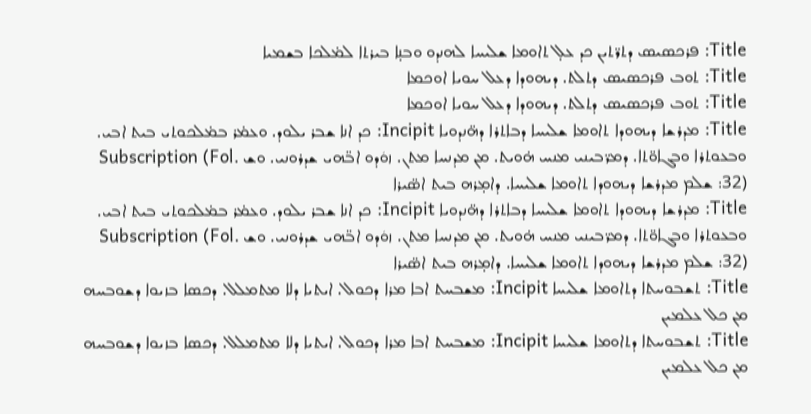Title: ܦܪܟܣܝܣ ܕܬܪ̈ܬܝܢ ܟܕ ܥܠ̣ ܬܐܘܡܐ ܫܠܝܚܐ ܠܗܢܕܘ ܘܒܢ̣ܐ ܒܝܪܬܐ ܠܡ̇ܠܟܐ ܒܫܡܝܐ
Title: ܬܘܒ ܦܪܟܣܝܣ ܕܬܠܬ. ܕܝܗܘܕܐ ܕܥܠ ܚܘܝܐ ܐܘܟܡܐ
Title: ܬܘܒ ܦܪܟܣܝܣ ܕܬܠܬ. ܕܝܗܘܕܐ ܕܥܠ ܚܘܝܐ ܐܘܟܡܐ
Title: ܡܕܪܫܐ ܕܝܗܘܕܐ ܬܐܘܡܐ ܫܠܝܚܐ ܕܒܐܬܪܐ ܕܗ̈ܢܕܘܝܐ Incipit: ܟܕ ܐܢܐ ܫܒܪ ܝܠܘܕ. ܘܥܡ̇ܪ ܒܡ̇ܠܟܘܬܝ ܒܝܬ ܐܒܝ. ܘܒܥܘܬܪܐ ܘܒܓܐܘ̈ܬܐ. ܕܡܪ̈ܒܝܢܝ ܡܢܚ ܗ̇ܘܝܬ. ܡܢ ܡܕܢܚܐ ܡܬܢ. ܙܘܿܕܘ ܐܒ̈ܗܝ ܫܕܪܘܢܝ. ܘܫ Subscription (Fol. 32): ܫܠܡ ܡܕܪܫܐ ܕܝܗܘܕܐ ܬܐܘܡܐ ܫܠܝܚܐ. ܕܐܡ̣ܪܗ ܒܝܬ ܐܣ̈ܝܪܐ
Title: ܡܕܪܫܐ ܕܝܗܘܕܐ ܬܐܘܡܐ ܫܠܝܚܐ ܕܒܐܬܪܐ ܕܗ̈ܢܕܘܝܐ Incipit: ܟܕ ܐܢܐ ܫܒܪ ܝܠܘܕ. ܘܥܡ̇ܪ ܒܡ̇ܠܟܘܬܝ ܒܝܬ ܐܒܝ. ܘܒܥܘܬܪܐ ܘܒܓܐܘ̈ܬܐ. ܕܡܪ̈ܒܝܢܝ ܡܢܚ ܗ̇ܘܝܬ. ܡܢ ܡܕܢܚܐ ܡܬܢ. ܙܘܿܕܘ ܐܒ̈ܗܝ ܫܕܪܘܢܝ. ܘܫ Subscription (Fol. 32): ܫܠܡ ܡܕܪܫܐ ܕܝܗܘܕܐ ܬܐܘܡܐ ܫܠܝܚܐ. ܕܐܡ̣ܪܗ ܒܝܬ ܐܣ̈ܝܪܐ
Title: ܬܫܒܘܚܬܐ ܕܬܐܘܡܐ ܫܠܝܚܐ Incipit: ܡܫܒܚܬ ܐܒܐ ܡܪܐ ܕܟܘܠ. ܐܝܬܝܐ ܕܠܐ ܡܬܡܠܠ. ܕܟܣܐ ܒܙܝܘܐ ܕܫܘܒܚܗ ܡܢ ܟܠ ܥܠܡܝܢ
Title: ܬܫܒܘܚܬܐ ܕܬܐܘܡܐ ܫܠܝܚܐ Incipit: ܡܫܒܚܬ ܐܒܐ ܡܪܐ ܕܟܘܠ. ܐܝܬܝܐ ܕܠܐ ܡܬܡܠܠ. ܕܟܣܐ ܒܙܝܘܐ ܕܫܘܒܚܗ ܡܢ ܟܠ ܥܠܡܝܢ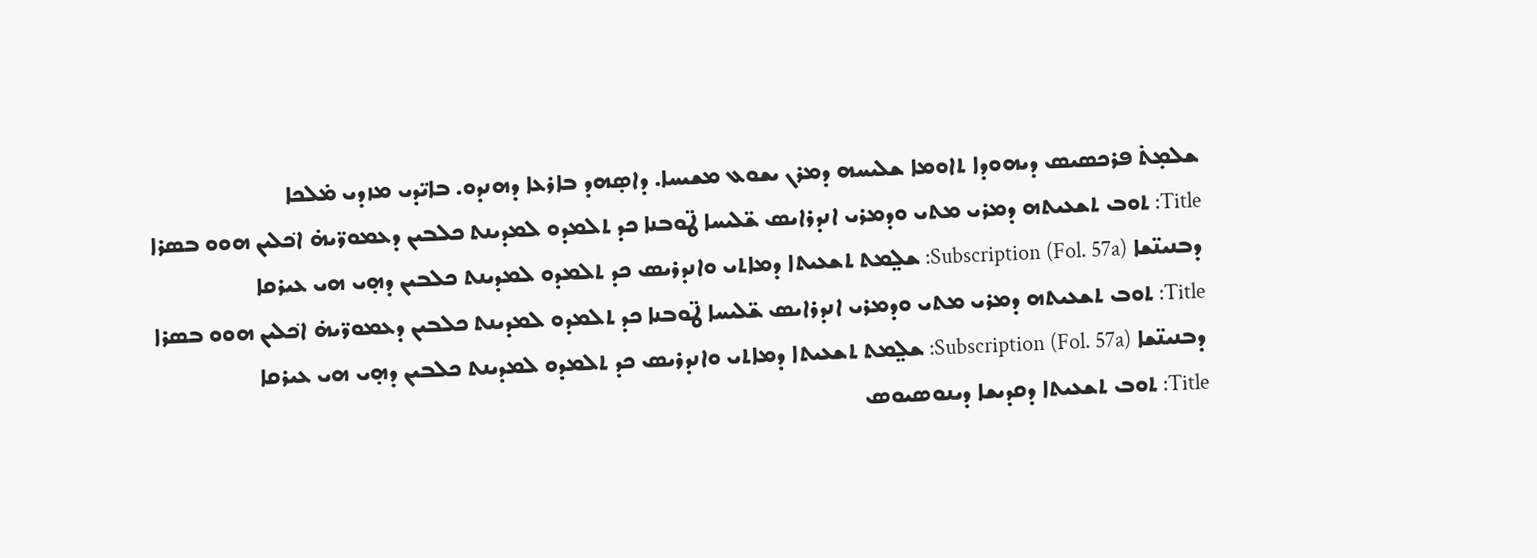ܫܠܡ̣ܬ̇ ܦܪܟܣܝܣ ܕܝܗܘܕܐ ܬܐܘܡܐ ܫܠܝܚܗ ܕܡܪܢ ܝܫܘܥ ܡܫܝܚܐ. ܕܐܣ̣ܗܕ ܒܐܪܥܐ ܕܗܢܕܘ. ܒܐܝ̈ܕܝ ܡܙܕܝ ܡ̇ܠܟܐ
Title: ܬܘܒ ܬܫܥܝܬܗ ܕܡܪܝ ܡܬܝ ܘܕܡܪܝ ܐܢܕܪܐܝܣ ܫ̈ܠܝܚܐ ܛ̈ܘܒܢܐ ܟܕ ܬܠܡܕܘ ܠܡܕܝܢܬ ܟܠܒܝܢ ܕܥܡܘܪ̈ܝܗ̇ ܐܟ݁ܠܝܢ ܗܘܘ ܒܣܪܐ ܕܒܢܝܢ̈ܫܐ Subscription (Fol. 57a): ܫܠ̤ܡܬ ܬܫܥܝܬܐ ܕܡܐܬܝ ܘܐܢܕܪܝܣ ܟܕ ܬܠܡܕܘ ܠܡܕܝܢܬ ܟܠܒܝܢ ܕܗ̣ܝ ܗܝ ܥܝܪܩܐ
Title: ܬܘܒ ܬܫܥܝܬܗ ܕܡܪܝ ܡܬܝ ܘܕܡܪܝ ܐܢܕܪܐܝܣ ܫ̈ܠܝܚܐ ܛ̈ܘܒܢܐ ܟܕ ܬܠܡܕܘ ܠܡܕܝܢܬ ܟܠܒܝܢ ܕܥܡܘܪ̈ܝܗ̇ ܐܟ݁ܠܝܢ ܗܘܘ ܒܣܪܐ ܕܒܢܝܢ̈ܫܐ Subscription (Fol. 57a): ܫܠ̤ܡܬ ܬܫܥܝܬܐ ܕܡܐܬܝ ܘܐܢܕܪܝܣ ܟܕ ܬܠܡܕܘ ܠܡܕܝܢܬ ܟܠܒܝܢ ܕܗ̣ܝ ܗܝ ܥܝܪܩܐ
Title: ܬܘܒ ܬܫܥܝܬܐ ܕܩܕܝܫܐ ܕܝܢܘܣܝܘܣ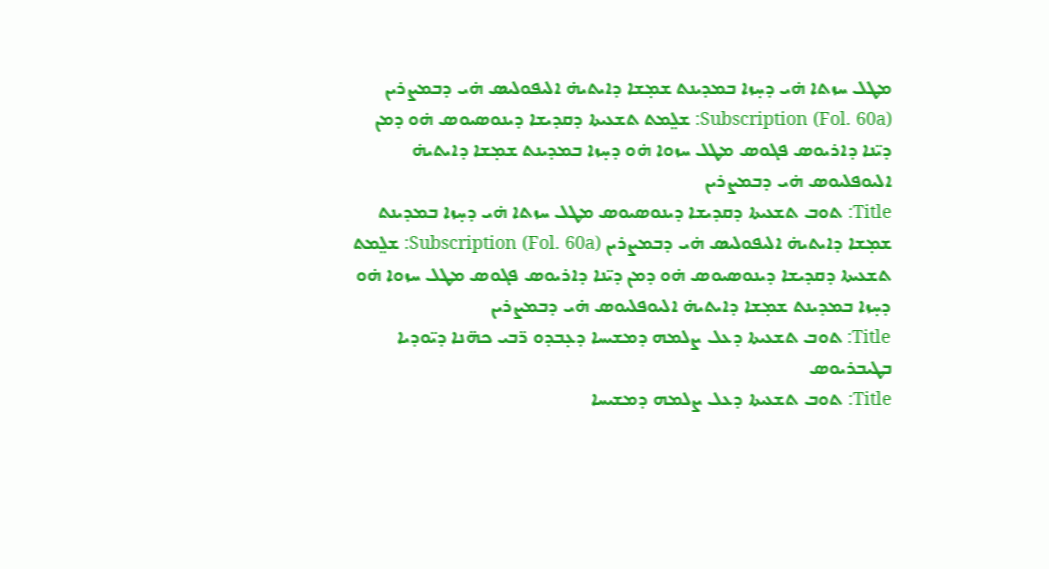ܡܛܠ ܚܙܬܐ ܗ̇ܝ ܕܚ̣ܙܐ ܒܡܕܝܢܬ ܫܡ̣ܫܐ ܕܐܝܬܝܗ̇ ܐܠܝܦܘܠܝܣ ܗ̇ܝ ܕܒܡܨܪܝܢ Subscription (Fol. 60a): ܫܠ̤ܡܬ ܬܫܥܝܬܐ ܕܩܕܝܫܐ ܕܝܢܘܣܝܘܣ ܗ̇ܘ ܕܡܢ ܕܝ̈ܢܐ ܕܐܪܝܘܣ ܦܓܘܣ ܡܛܠ ܚܙܘܐ ܗ̇ܘ ܕܚ̣ܙܐ ܒܡܕܝܢܬ ܫܡ̣ܫܐ ܕܐܝܬܝܗ̇ ܐܠܝܘܦܠܝܘܣ ܗ̇ܝ ܕܒܡܨܪܝܢ
Title: ܬܘܒ ܬܫܥܝܬܐ ܕܩܕܝܫܐ ܕܝܢܘܣܝܘܣ ܡܛܠ ܚܙܬܐ ܗ̇ܝ ܕܚ̣ܙܐ ܒܡܕܝܢܬ ܫܡ̣ܫܐ ܕܐܝܬܝܗ̇ ܐܠܝܦܘܠܝܣ ܗ̇ܝ ܕܒܡܨܪܝܢ Subscription (Fol. 60a): ܫܠ̤ܡܬ ܬܫܥܝܬܐ ܕܩܕܝܫܐ ܕܝܢܘܣܝܘܣ ܗ̇ܘ ܕܡܢ ܕܝ̈ܢܐ ܕܐܪܝܘܣ ܦܓܘܣ ܡܛܠ ܚܙܘܐ ܗ̇ܘ ܕܚ̣ܙܐ ܒܡܕܝܢܬ ܫܡ̣ܫܐ ܕܐܝܬܝܗ̇ ܐܠܝܘܦܠܝܘܣ ܗ̇ܝ ܕܒܡܨܪܝܢ
Title: ܬܘܒ ܬܫܥܝܬܐ ܕܥܠ ܨܠܡܗ ܕܡܫܝܚܐ ܕܥ̣ܒܕܘ ܪ̈ܒܝ ܟܗ̈ܢܐ ܕܝ̈ܘܕܝܐ ܒܛܝܒܪܝܘܣ
Title: ܬܘܒ ܬܫܥܝܬܐ ܕܥܠ ܨܠܡܗ ܕܡܫܝܚܐ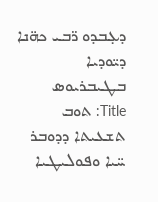ܕܥ̣ܒܕܘ ܪ̈ܒܝ ܟܗ̈ܢܐ ܕܝ̈ܘܕܝܐ ܒܛܝܒܪܝܘܣ
Title: ܬܘܒ ܬܫܥܝܬܐ ܕܕܘܒܪ ܚ̈ܝܐ ܘܦܘܠܝܛܝܐ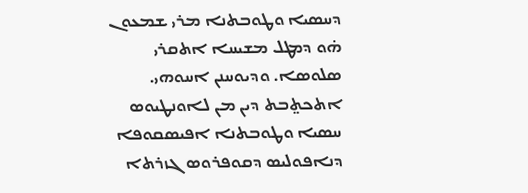ܕܚܣܝܐ ܘܛܘܒܬܢܐ ܡܪܝ ܫܡܥܘܢ ܗ̇ܘ ܕܡܛܠ ܡܫܝܚܐ ܐܬܩܪܝ ܣܠܘܣܐ. ܘܕܝܘܚܢܢ ܐܚܘܗܝ. ܐܬܟܬ̤ܒܬ ܕܝܢ ܡܢ ܠܐܘܢܛܝܘܣ ܚܣܝܐ ܘܛܘܒܬܢܐ ܐܦܝܣܩܘܦܐ ܕܢܐܦܘܠܝܣ ܕܩܘܦܪܘܣ ܓܙܪܬܐ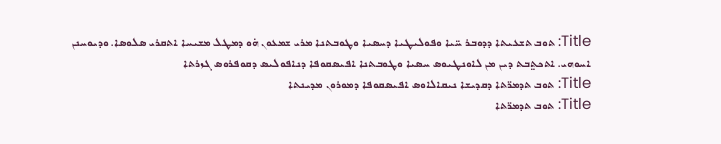Title: ܬܘܒ ܬܫܥܝܬܐ ܕܕܘܒܪ ܚ̈ܝܐ ܘܦܘܠܝܛܝܐ ܕܚܣܝܐ ܘܛܘܒܬܢܐ ܡܪܝ ܫܡܥܘܢ ܗ̇ܘ ܕܡܛܠ ܡܫܝܚܐ ܐܬܩܪܝ ܣܠܘܣܐ. ܘܕܝܘܚܢܢ ܐܚܘܗܝ. ܐܬܟܬ̤ܒܬ ܕܝܢ ܡܢ ܠܐܘܢܛܝܘܣ ܚܣܝܐ ܘܛܘܒܬܢܐ ܐܦܝܣܩܘܦܐ ܕܢܐܦܘܠܝܣ ܕܩܘܦܪܘܣ ܓܙܪܬܐ
Title: ܬܘܒ ܬܕܡܪ̈ܬܐ ܕܩܕܝܫܐ ܢܝܩܐܠܐܘܣ ܐܦܝܣܩܘܦܐ ܕܡܘܪܘܢ ܡܕܝܢܬܐ
Title: ܬܘܒ ܬܕܡܪ̈ܬܐ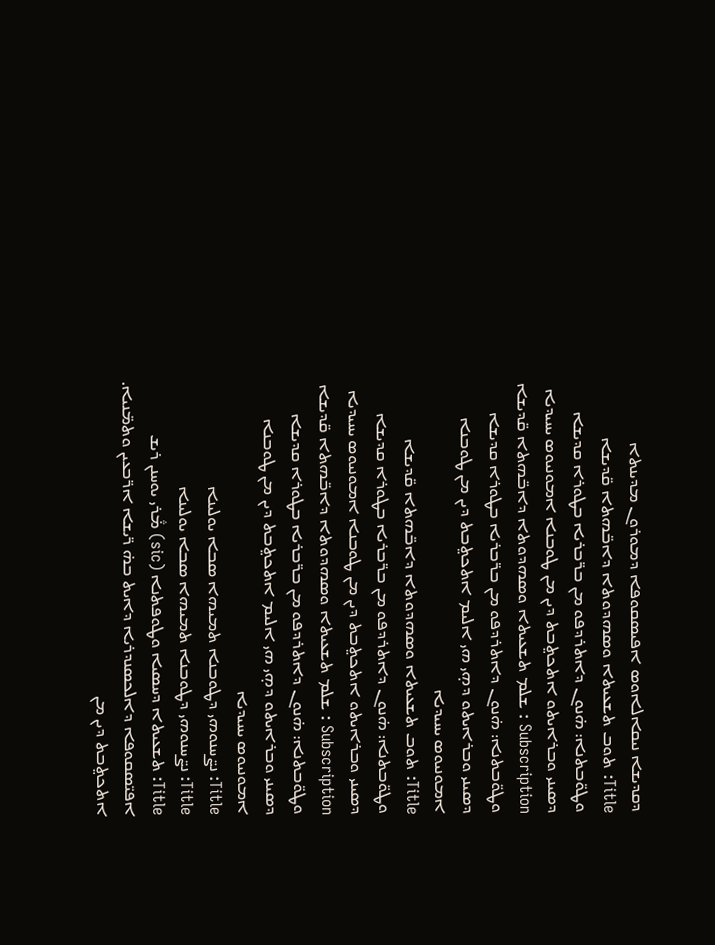ܕܩܕܝܫܐ ܢܝܩܐܠܐܘܣ ܐܦܝܣܩܘܦܐ ܕܡܘܪܘܢ ܡܕܝܢܬܐ
Title: ܬܘܒ ܬܫܥܝܬܐ ܘܣܗܕܘܬܐ ܕܐܒ̈ܗܬܐ ܩ̈ܕܝܫܐ ܘܛܘ̈ܒܬܢܐ: ܗ̇ܢܘܢ ܕܐܬܪܕܦܘ ܡܢ ܒܪ̈ܒܪܝܐ ܒܛܘܪܐ ܩܕܝܫܐ ܕܣܝܢܝ ܘܒܪܐܝܬܘ ܐܬܟܬ̤ܒܬ ܕܝܢ ܡܢ ܛܘܒܢܐ ܐܡܘܢܝܘܣ ܝܚܝܕܝܐ Subscription : ܫܠܡ ܬܫܥܝܬܐ ܘܣܗܕܘܬܐ ܕܐܒ̈ܗܬܐ ܩ̈ܕܝܫܐ ܘܛܘ̈ܒܬܢܐ: ܗ̇ܢܘܢ ܕܐܬܪܕܦܘ ܡܢ ܒܪ̈ܒܪܝܐ ܒܛܘܪܐ ܩܕܝܫܐ ܕܣܝܢܝ ܘܒܪܐܝܬܘ ܕܗ̣ܝ ܗܝ ܐܠܝܡ ܐܬܟܬ̤ܒܬ ܕܝܢ ܡܢ ܛܘܒܢܐ ܐܡܘܢܝܘܣ ܝܚܝܕܝܐ
Title: ܬܘܒ ܬܫܥܝܬܐ ܘܣܗܕܘܬܐ ܕܐܒ̈ܗܬܐ ܩ̈ܕܝܫܐ ܘܛܘ̈ܒܬܢܐ: ܗ̇ܢܘܢ ܕܐܬܪܕܦܘ ܡܢ ܒܪ̈ܒܪܝܐ ܒܛܘܪܐ ܩܕܝܫܐ ܕܣܝܢܝ ܘܒܪܐܝܬܘ ܐܬܟܬ̤ܒܬ ܕܝܢ ܡܢ ܛܘܒܢܐ ܐܡܘܢܝܘܣ ܝܚܝܕܝܐ Subscription : ܫܠܡ ܬܫܥܝܬܐ ܘܣܗܕܘܬܐ ܕܐܒ̈ܗܬܐ ܩ̈ܕܝܫܐ ܘܛܘ̈ܒܬܢܐ: ܗ̇ܢܘܢ ܕܐܬܪܕܦܘ ܡܢ ܒܪ̈ܒܪܝܐ ܒܛܘܪܐ ܩܕܝܫܐ ܕܣܝܢܝ ܘܒܪܐܝܬܘ ܕܗ̣ܝ ܗܝ ܐܠܝܡ ܐܬܟܬ̤ܒܬ ܕܝܢ ܡܢ ܛܘܒܢܐ ܐܡܘܢܝܘܣ ܝܚܝܕܝܐ
Title: ܢܨ̈ܚܢܘܗܝ ܕܛܘܒܢܐ ܬܡܝܗܐ ܣܒܐ ܝܘܠܝܢܐ
Title: ܢܨ̈ܚܢܘܗܝ ܕܛܘܒܢܐ ܬܡܝܗܐ ܣܒܐ ܝܘܠܝܢܐ
Title: ܬܫܥܝܬܐ ܕܚܣܝܐ ܘܛܘܦܬܢܐ (sic) ܡ̇݅ܪܝ ܝܘܚܢܢ ܪܝܫ ܐܦܝ̈ܣܩܘܦܐ ܕܐܠܟܣܢܕܪܝܐ ܕܐܝܬ ܒܗ̇ ܪ̈ܝܫܐ ܐܪ̈ܒܥܝܢ ܘܬܡ̈ܢܝܐ. ܐܬܟܬ̤ܒܬ ܕܝܢ ܡܢ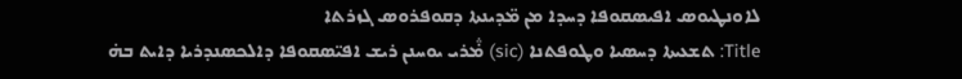ܠܐܘܢܛܝܘܣ ܐܦܝܣܩܘܦܐ ܕܚܕܐ ܡܢ ܡ̈ܕܝܢܬܐ ܕܩܘܦܪܘܣ ܓܙܪܬܐ
Title: ܬܫܥܝܬܐ ܕܚܣܝܐ ܘܛܘܦܬܢܐ (sic) ܡ̇݅ܪܝ ܝܘܚܢܢ ܪܝܫ ܐܦܝ̈ܣܩܘܦܐ ܕܐܠܟܣܢܕܪܝܐ ܕܐܝܬ ܒܗ̇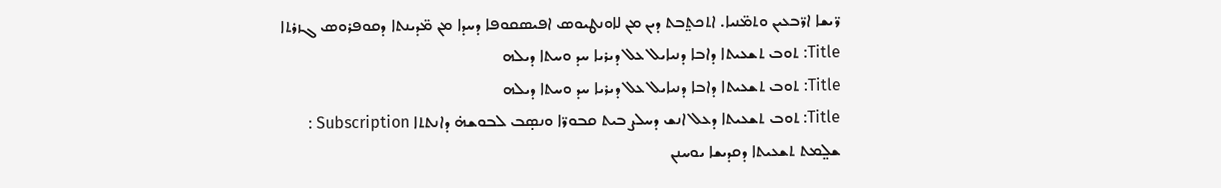ܪ̈ܝܫܐ ܐܪ̈ܒܥܝܢ ܘܬܡ̈ܢܝܐ. ܐܬܟܬ̤ܒܬ ܕܝܢ ܡܢ ܠܐܘܢܛܝܘܣ ܐܦܝܣܩܘܦܐ ܕܚܕܐ ܡܢ ܡ̈ܕܝܢܬܐ ܕܩܘܦܪܘܣ ܓܙܪܬܐ
Title: ܬܘܒ ܬܫܥܝܬܐ ܕܐܒܐ ܕܢܝܐܝܠ ܥܠ ܕܝܪܝܐ ܚܕ ܘܚܬܐ ܕܝܠܗ
Title: ܬܘܒ ܬܫܥܝܬܐ ܕܐܒܐ ܕܢܝܐܝܠ ܥܠ ܕܝܪܝܐ ܚܕ ܘܚܬܐ ܕܝܠܗ
Title: ܬܘܒ ܬܫܥܝܬܐ ܕܥܠ ܐܢܫ ܕܚܠܨ ܒܝܬ ܩܒܘܪ̈ܐ ܘܢܣ̣ܒ ܠܒܘܫܗ̇ ܕܐܢܬܬܐ Subscription : ܫܠ̤ܡܬ ܬܫܥܝܬܐ ܕܩܕܝܫܐ ܝܘܚܢܢ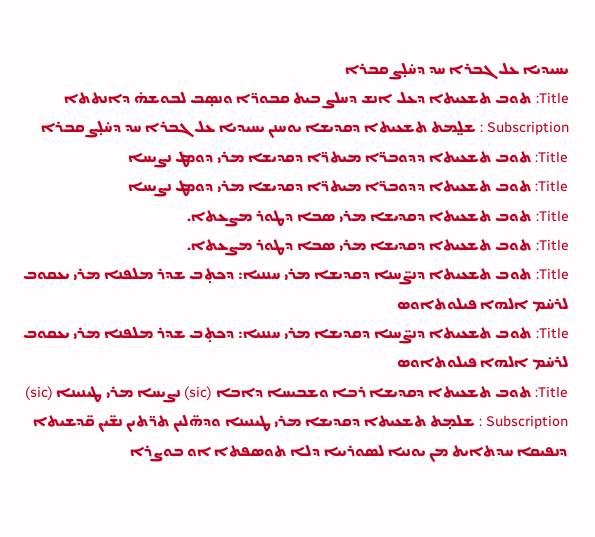ܝܚܝܕܝܐ ܥܠ ܓܒܪܐ ܚܕ ܕܚ̇ܠ̣ܨ ܩܒܪܐ
Title: ܬܘܒ ܬܫܥܝܬܐ ܕܥܠ ܐܢܫ ܕܚܠܨ ܒܝܬ ܩܒܘܪ̈ܐ ܘܢܣ̣ܒ ܠܒܘܫܗ̇ ܕܐܢܬܬܐ Subscription : ܫܠ̤ܡܬ ܬܫܥܝܬܐ ܕܩܕܝܫܐ ܝܘܚܢܢ ܝܚܝܕܝܐ ܥܠ ܓܒܪܐ ܚܕ ܕܚ̇ܠ̣ܨ ܩܒܪܐ
Title: ܬܘܒ ܬܫܥܝܬܐ ܕܕܘܒܪ̈ܐ ܡܝܬܪ̈ܐ ܕܩܕܝܫܐ ܡܪܝ ܕܘܡܛ ܢܨܝܚܐ
Title: ܬܘܒ ܬܫܥܝܬܐ ܕܕܘܒܪ̈ܐ ܡܝܬܪ̈ܐ ܕܩܕܝܫܐ ܡܪܝ ܕܘܡܛ ܢܨܝܚܐ
Title: ܬܘܒ ܬܫܥܝܬܐ ܕܩܕܝܫܐ ܡܪܝ ܣܒܐ ܕܛܘܪ ܡܨܥܬܐ.
Title: ܬܘܒ ܬܫܥܝܬܐ ܕܩܕܝܫܐ ܡܪܝ ܣܒܐ ܕܛܘܪ ܡܨܥܬܐ.
Title: ܬܘܒ ܬܫܥܝܬܐ ܕܢܨ̈ܚܢܐ ܕܩܕܝܫܐ ܡܪܝ ܚܢܢܝܐ: ܕܟܬ̣ܒ ܫܕܪ ܡܠܦܢܐ ܡܪܝ ܝܥܩܘܒ ܠܪܚ̇ܡ ܐܠܗܐ ܦܝܠܘܬܐܘܣ
Title: ܬܘܒ ܬܫܥܝܬܐ ܕܢܨ̈ܚܢܐ ܕܩܕܝܫܐ ܡܪܝ ܚܢܢܝܐ: ܕܟܬ̣ܒ ܫܕܪ ܡܠܦܢܐ ܡܪܝ ܝܥܩܘܒ ܠܪܚ̇ܡ ܐܠܗܐ ܦܝܠܘܬܐܘܣ
Title: ܬܘܒ ܬܫܥܝܬܐ ܕܩܕܝܫܐ ܪܒܐ ܘܫܒܝܚܐ ܕܐܒܐ (sic) ܢܨܝܚܐ ܡܪܝ ܛܝܢܝܢܐ (sic) Subscription : ܫܠܡ̣ܬ ܬܫܥܝܬܐ ܕܩܕܝܫܐ ܡܪܝ ܛܝܢܝܢܐ ܘܕܗ̈ܠܝܢ ܬܪ̈ܬܝܢ ܢܫ̈ܝܢ ܩ̈ܕܫܝܬܐ ܕܢܦܝܩܐ ܚܕܬܐܝܬ ܡܢ ܝܘܢܝܐ ܠܣܘܪܝܝܐ ܕܠܐ ܬܘܣܦܬܐ ܐܘ ܒܘܨܪܐ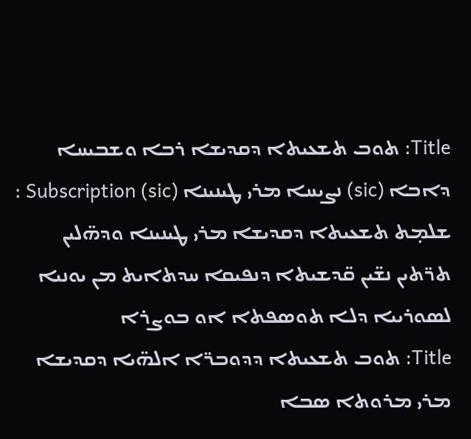Title: ܬܘܒ ܬܫܥܝܬܐ ܕܩܕܝܫܐ ܪܒܐ ܘܫܒܝܚܐ ܕܐܒܐ (sic) ܢܨܝܚܐ ܡܪܝ ܛܝܢܝܢܐ (sic) Subscription : ܫܠܡ̣ܬ ܬܫܥܝܬܐ ܕܩܕܝܫܐ ܡܪܝ ܛܝܢܝܢܐ ܘܕܗ̈ܠܝܢ ܬܪ̈ܬܝܢ ܢܫ̈ܝܢ ܩ̈ܕܫܝܬܐ ܕܢܦܝܩܐ ܚܕܬܐܝܬ ܡܢ ܝܘܢܝܐ ܠܣܘܪܝܝܐ ܕܠܐ ܬܘܣܦܬܐ ܐܘ ܒܘܨܪܐ
Title: ܬܘܒ ܬܫܥܝܬܐ ܕܕܘܒܪ̈ܐ ܐܠܗ̈ܝܐ ܕܩܕܝܫܐ ܡܪܝ ܡܪܘܬܐ ܣܒܐ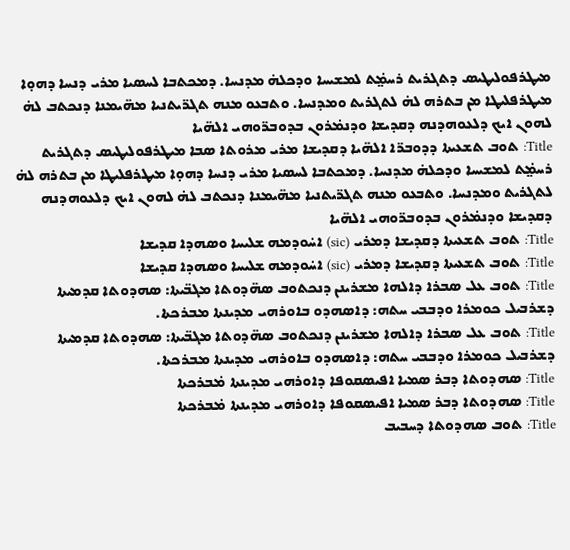ܡܝܛܪܦܘܠܝܛܝܣ ܕܬܓܪܝܬ ܪܚܡ̤̇ܬ ܠܡܫܝܚܐ ܘܕܟܠܗ̇ ܡܕܢܚܐ. ܕܡܟܬܒܐ ܠܚܣܝܐ ܡܪܝ ܕܢܚܐ ܕܗܘ̣ܐ ܡܝܛܪܦܠܝܛܐ ܡܢ ܒܬܪܗ ܠܗ̇ ܠܬܓܪܝܬ ܘܡܕܢܚܐ. ܘܬܒܥܘ ܡܢܗ ܬܓܪ̈ܝܬܢܝܐ ܡܗ̈ܝܡܢܐ ܕܢܟܬܒ ܠܗ̇ ܠܗܘܢ ܐܝܟ ܕܠܥܘܗܕܢܗ ܕܩܕܝܫܐ ܘܕܢܡ̇ܪܘܢ ܒܕܘܒܪ̈ܘܗܝ ܐܠܗ̈ܝܐ
Title: ܬܘܒ ܬܫܥܝܬܐ ܕܕܘܒܪ̈ܐ ܐܠܗ̈ܝܐ ܕܩܕܝܫܐ ܡܪܝ ܡܪܘܬܐ ܣܒܐ ܡܝܛܪܦܘܠܝܛܝܣ ܕܬܓܪܝܬ ܪܚܡ̤̇ܬ ܠܡܫܝܚܐ ܘܕܟܠܗ̇ ܡܕܢܚܐ. ܕܡܟܬܒܐ ܠܚܣܝܐ ܡܪܝ ܕܢܚܐ ܕܗܘ̣ܐ ܡܝܛܪܦܠܝܛܐ ܡܢ ܒܬܪܗ ܠܗ̇ ܠܬܓܪܝܬ ܘܡܕܢܚܐ. ܘܬܒܥܘ ܡܢܗ ܬܓܪ̈ܝܬܢܝܐ ܡܗ̈ܝܡܢܐ ܕܢܟܬܒ ܠܗ̇ ܠܗܘܢ ܐܝܟ ܕܠܥܘܗܕܢܗ ܕܩܕܝܫܐ ܘܕܢܡ̇ܪܘܢ ܒܕܘܒܪ̈ܘܗܝ ܐܠܗ̈ܝܐ
Title: ܬܘܒ ܬܫܥܝܬܐ ܕܩܕܝܫܐ ܕܡܪܝ (sic) ܐܚ̇ܘܕܡܗ ܫܠܝܚܐ ܘܣܗܕܐ ܩܕܝܫܐ
Title: ܬܘܒ ܬܫܥܝܬܐ ܕܩܕܝܫܐ ܕܡܪܝ (sic) ܐܚ̇ܘܕܡܗ ܫܠܝܚܐ ܘܣܗܕܐ ܩܕܝܫܐ
Title: ܬܘܒ ܥܠ ܣܒܪܐ ܕܐܠܗܐ ܡܫܪܝܢܢ ܕܢܟܬܘܒ ܣܗ̈ܕܘܬܐ ܡܓܒ̈ܝܬܐ: ܣܗܕܘܬܐ ܩܕܡܝܬܐ ܕܫܪܒܝܠ ܟܘܡܪܐ ܘܕܒܒܝ ܚܬܗ: ܕܐܣܗܕܘ ܒܐܘܪܗܝ ܡܕܝܢܬܐ ܡܒܪܟܬܐ.
Title: ܬܘܒ ܥܠ ܣܒܪܐ ܕܐܠܗܐ ܡܫܪܝܢܢ ܕܢܟܬܘܒ ܣܗ̈ܕܘܬܐ ܡܓܒ̈ܝܬܐ: ܣܗܕܘܬܐ ܩܕܡܝܬܐ ܕܫܪܒܝܠ ܟܘܡܪܐ ܘܕܒܒܝ ܚܬܗ: ܕܐܣܗܕܘ ܒܐܘܪܗܝ ܡܕܝܢܬܐ ܡܒܪܟܬܐ.
Title: ܣܗܕܘܬܐ ܕܒܪ ܣܡܝܐ ܐܦܝܣܩܘܦܐ ܕܐܘܪܗܝ ܡܕܝܢܬܐ ܡ̇ܒܪܟܬܐ
Title: ܣܗܕܘܬܐ ܕܒܪ ܣܡܝܐ ܐܦܝܣܩܘܦܐ ܕܐܘܪܗܝ ܡܕܝܢܬܐ ܡ̇ܒܪܟܬܐ
Title: ܬܘܒ ܣܗܕܘܬܐ ܕܚܒܝܒ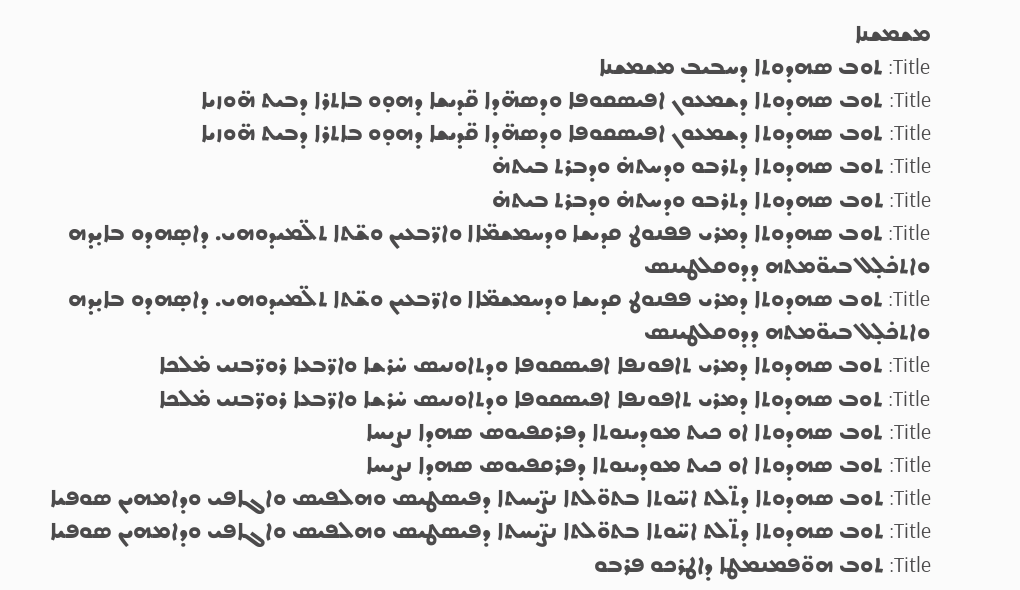ܡܫܡܫܢܐ
Title: ܬܘܒ ܣܗܕܘܬܐ ܕܚܒܝܒ ܡܫܡܫܢܐ
Title: ܬܘܒ ܣܗܕܘܬܐ ܕܫܡܥܘܢ ܐܦܝܣܩܘܦܐ ܘܕܣܗ̈ܕܐ ܩ̈ܕܝܫܐ ܕܗܘ̣ܘ ܒܐܬܪܐ ܕܒܝܬ ܗ̈ܘܙܝܐ
Title: ܬܘܒ ܣܗܕܘܬܐ ܕܫܡܥܘܢ ܐܦܝܣܩܘܦܐ ܘܕܣܗ̈ܕܐ ܩ̈ܕܝܫܐ ܕܗܘ̣ܘ ܒܐܬܪܐ ܕܒܝܬ ܗ̈ܘܙܝܐ
Title: ܬܘܒ ܣܗܕܘܬܐ ܕܬܪܒܘ ܘܕܚܬܗ̇ ܘܕܒܪܬ ܒܝܬܗ̇
Title: ܬܘܒ ܣܗܕܘܬܐ ܕܬܪܒܘ ܘܕܚܬܗ̇ ܘܕܒܪܬ ܒܝܬܗ̇
Title: ܬܘܒ ܣܗܕܘܬܐ ܕܡܪܝ ܦܦܢܘܛ ܩܕܝܫܐ ܘܕܚܡܫܡ̈ܐܐ ܘܐܪ̈ܒܥܝܢ ܘܫ̈ܬܐ ܬܠ̈ܡܝܕܘܗܝ. ܕܐܣ̣ܗܕܘ ܒܐܝ̣ܕܗ ܘܐܬܟ̇ܠ̣ܠ ܒܝܘ̈ܡܬܗ ܕܕܘܩܠܛܝܢܣ
Title: ܬܘܒ ܣܗܕܘܬܐ ܕܡܪܝ ܦܦܢܘܛ ܩܕܝܫܐ ܘܕܚܡܫܡ̈ܐܐ ܘܐܪ̈ܒܥܝܢ ܘܫ̈ܬܐ ܬܠ̈ܡܝܕܘܗܝ. ܕܐܣ̣ܗܕܘ ܒܐܝ̣ܕܗ ܘܐܬܟ̇ܠ̣ܠ ܒܝܘ̈ܡܬܗ ܕܕܘܩܠܛܝܢܣ
Title: ܬܘܒ ܣܗܕܘܬܐ ܕܡܪܝ ܬܐܦܘܢܦܐ ܐܦܝܣܩܘܦܐ ܘܕܬܐܘܢܝܣ ܚ̇ܪܫܐ ܘܐܪ̈ܒܥܐ ܪܘܪ̈ܒܢܝ ܡ̇ܠܟܐ
Title: ܬܘܒ ܣܗܕܘܬܐ ܕܡܪܝ ܬܐܦܘܢܦܐ ܐܦܝܣܩܘܦܐ ܘܕܬܐܘܢܝܣ ܚ̇ܪܫܐ ܘܐܪ̈ܒܥܐ ܪܘܪ̈ܒܢܝ ܡ̇ܠܟܐ
Title: ܬܘܒ ܣܗܕܘܬܐ ܐܘ ܟܝܬ ܡܘܕܝܢܘܬܐ ܕܦܪܩܦܝܘܣ ܣܗܕܐ ܢܨܝܚܐ
Title: ܬܘܒ ܣܗܕܘܬܐ ܐܘ ܟܝܬ ܡܘܕܝܢܘܬܐ ܕܦܪܩܦܝܘܣ ܣܗܕܐ ܢܨܝܚܐ
Title: ܬܘܒ ܣܗܕܘܬܐ ܕܬ̈ܠܬ ܐܚ̈ܘܬܐ ܒܬܘ̈ܠܬܐ ܢܨ̈ܝܚܬܐ ܕܦܝܣܛܝܣ ܘܗܠܦܝܣ ܘܐܓܐܦܝ ܘܕܐܡܗܝܢ ܣܘܦܝܐ
Title: ܬܘܒ ܣܗܕܘܬܐ ܕܬ̈ܠܬ ܐܚ̈ܘܬܐ ܒܬܘ̈ܠܬܐ ܢܨ̈ܝܚܬܐ ܕܦܝܣܛܝܣ ܘܗܠܦܝܣ ܘܐܓܐܦܝ ܘܕܐܡܗܝܢ ܣܘܦܝܐ
Title: ܬܘܒ ܗܘ̈ܦܡܢܡܛܐ ܕܐܛܪܟܘ ܦܪܒܘ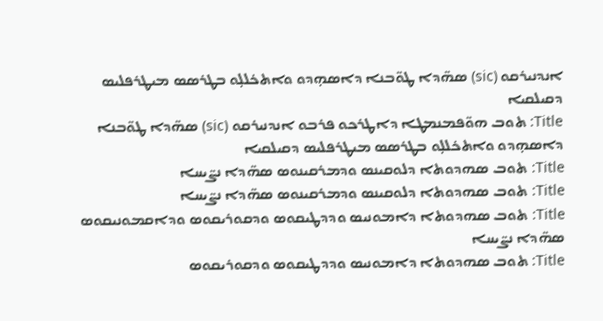ܐܢܕܢܝܪܩܘ (sic) ܣܗ̈ܕܐ ܛܘ̈ܒܢܐ ܕܐܣܗ̣ܕܘ ܘܐܬܟ̇ܠܠ̣ܘ ܒܛܪܣܣ ܡܝܛܪܦܠܝܣ ܕܩܝܠܩܝܐ
Title: ܬܘܒ ܗܘ̈ܦܡܢܡܛܐ ܕܐܛܪܟܘ ܦܪܒܘ ܐܢܕܢܝܪܩܘ (sic) ܣܗ̈ܕܐ ܛܘ̈ܒܢܐ ܕܐܣܗ̣ܕܘ ܘܐܬܟ̇ܠܠ̣ܘ ܒܛܪܣܣ ܡܝܛܪܦܠܝܣ ܕܩܝܠܩܝܐ
Title: ܬܘܒ ܣܗܕܘܬܐ ܕܠܘܩܝܢܣ ܘܕܡܪܩܝܢܘܣ ܣܗ̈ܕܐ ܢܨ̈ܝܚܐ
Title: ܬܘܒ ܣܗܕܘܬܐ ܕܠܘܩܝܢܣ ܘܕܡܪܩܝܢܘܣ ܣܗ̈ܕܐ ܢܨ̈ܝܚܐ
Title: ܬܘܒ ܣܗܕܘܬܐ ܕܐܡܘܢܝܣ ܘܕܕܛܝܩܘܣ ܘܕܩܘܪܝܩܘܣ ܘܕܐܩܡܘܢܝܩܘܣ ܣܗ̈ܕܐ ܢܨ̈ܝܚܐ
Title: ܬܘܒ ܣܗܕܘܬܐ ܕܐܡܘܢܝܣ ܘܕܕܛܝܩܘܣ ܘܕܩܘܪܝܩܘܣ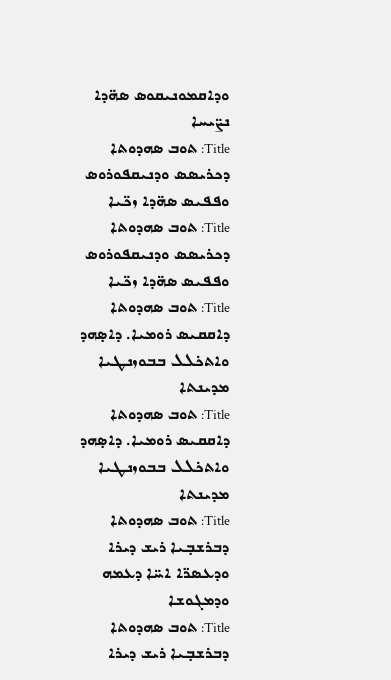ܘܕܐܩܡܘܢܝܩܘܣ ܣܗ̈ܕܐ ܢܨ̈ܝܚܐ
Title: ܬܘܒ ܣܗܕܘܬܐ ܕܟܪܝܣܣ ܘܕܢܝܩܦܘܪܘܣ ܘܦܦܝܣ ܣܗ̈ܕܐ ܙܟ̈ܝܐ
Title: ܬܘܒ ܣܗܕܘܬܐ ܕܟܪܝܣܣ ܘܕܢܝܩܦܘܪܘܣ ܘܦܦܝܣ ܣܗ̈ܕܐ ܙܟ̈ܝܐ
Title: ܬܘܒ ܣܗܕܘܬܐ ܕܐܩܩܝܣ ܪܘܡܝܐ. ܕܐܣ̣ܗܕ ܘܐܬܟ̇ܠܠ ܒܒܘܙܢܛܝܐ ܡܕܝܢܬܐ
Title: ܬܘܒ ܣܗܕܘܬܐ ܕܐܩܩܝܣ ܪܘܡܝܐ. ܕܐܣ̣ܗܕ ܘܐܬܟ̇ܠܠ ܒܒܘܙܢܛܝܐ ܡܕܝܢܬܐ
Title: ܬܘܒ ܣܗܕܘܬܐ ܕܒܪܫܒ̣ܝܐ ܪܝܫ ܕܝܪܐ ܘܕܥܣܪ̈ܐ ܐܚ̈ܐ ܕܥܡܗ ܘܕܡܓܘܫܐ
Title: ܬܘܒ ܣܗܕܘܬܐ ܕܒܪܫܒ̣ܝܐ ܪܝܫ ܕܝܪܐ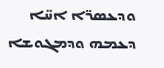ܘܕܥܣܪ̈ܐ ܐܚ̈ܐ ܕܥܡܗ ܘܕܡܓܘܫܐ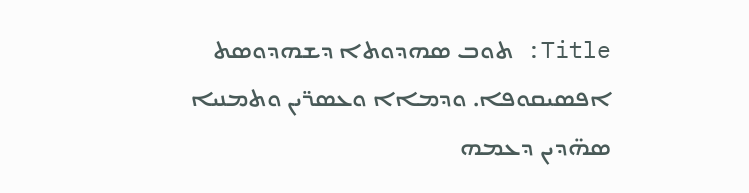Title: ܬܘܒ ܣܗܕܘܬܐ ܕܫܗܕܘܣܬ ܐܦܣܝܩܘܦܐ. ܘܕܡܐܐ ܘܥܣܪ̈ܝܢ ܘܬܡܢܝܐ ܣܗ̈ܕܝܢ ܕܥܡܗ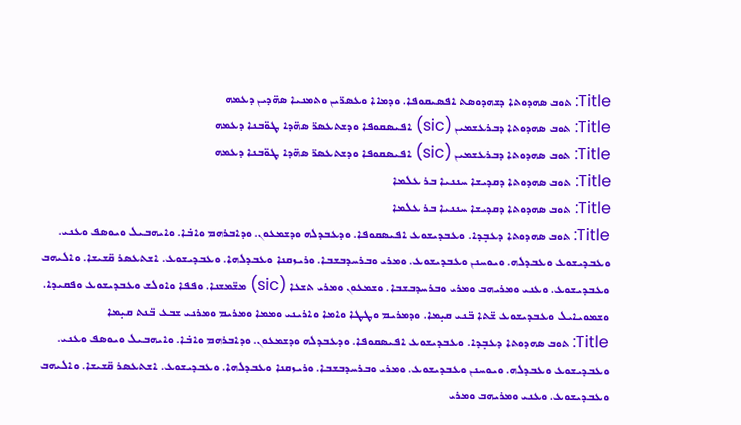Title: ܬܘܒ ܣܗܕܘܬܐ ܕܫܗܕܘܣܬ ܐܦܣܝܩܘܦܐ. ܘܕܡܐܐ ܘܥܣܪ̈ܝܢ ܘܬܡܢܝܐ ܣܗ̈ܕܝܢ ܕܥܡܗ
Title: ܬܘܒ ܣܗܕܘܬܐ ܕܒܪܥܫܡܝܢ (sic) ܐܦܝܣܩܘܦܐ ܘܕܫܬܥܣܪ̈ ܣܗ̈ܕܐ ܛܘ̈ܒܢܐ ܕܥܡܗ
Title: ܬܘܒ ܣܗܕܘܬܐ ܕܒܪܥܫܡܝܢ (sic) ܐܦܝܣܩܘܦܐ ܘܕܫܬܥܣܪ̈ ܣܗ̈ܕܐ ܛܘ̈ܒܢܐ ܕܥܡܗ
Title: ܬܘܒ ܣܗܕܘܬܐ ܕܩܕܝܫܐ ܚܢܢܝܐ ܒܪ ܥܠܡܐ
Title: ܬܘܒ ܣܗܕܘܬܐ ܕܩܕܝܫܐ ܚܢܢܝܐ ܒܪ ܥܠܡܐ
Title: ܬܘܒ ܣܗܕܘܬܐ ܕܥܒ̣ܕܐ. ܘܥܒܕܝܫܘܥ ܐܦܝܣܩܘܦܐ. ܘܕܥܒܕܠܗ ܘܕܫܡܥܘܢ. ܘܕܐܒܪܗܡ ܘܐܒ̇ܐ. ܘܐܝܗܒܝܠ ܘܝܘܣܦ ܘܥܢܝ. ܘܥܒܕܝܫܘܥ ܘܥܒܕܠܗ. ܘܝܘܚܢܢ ܘܥܒܕܝܫܘܥ. ܘܡܪܝ ܘܒܪܚܕܒܫܒܐ. ܘܪܝܙܩܢܐ ܘܥܒܕܠܗܐ. ܘܥܒܕܝܫܘܥ. ܐܫܬܥܣܪ ܩ̈ܫܝܫܐ. ܘܐܠܝܗܒ ܘܥܒܕܝܫܘܥ. ܘܥܢܝ ܘܡܪܝܗܒ ܘܡܪܝ ܘܒܪܚܕܒܫܒܐ. ܘܫܡܥܘܢ ܘܡܪܝ ܬܫܥܐ (sic) ܡܫ̈ܡܫܢܐ. ܘܦܦܐ ܘܐܘܠܫ ܘܥܒܕܝܫܘܥ ܘܦܩܝܕܐ. ܘܫܡܘܝܐܝܠ ܘܥܒܕܝܫܘܥ ܫ̈ܬܐ ܒ̈ܢܝ ܩܝ̣ܡܐ. ܘܕܡܪܝܡ ܘܛܛܐ ܘܐܡܐ ܘܐܪܝܢܝ ܘܡܡܐ ܘܡܪܝܡ ܘܡܪܢܝ ܫܒܥ ܒ̈ܢܬ ܩܝ̣ܡܐ
Title: ܬܘܒ ܣܗܕܘܬܐ ܕܥܒ̣ܕܐ. ܘܥܒܕܝܫܘܥ ܐܦܝܣܩܘܦܐ. ܘܕܥܒܕܠܗ ܘܕܫܡܥܘܢ. ܘܕܐܒܪܗܡ ܘܐܒ̇ܐ. ܘܐܝܗܒܝܠ ܘܝܘܣܦ ܘܥܢܝ. ܘܥܒܕܝܫܘܥ ܘܥܒܕܠܗ. ܘܝܘܚܢܢ ܘܥܒܕܝܫܘܥ. ܘܡܪܝ ܘܒܪܚܕܒܫܒܐ. ܘܪܝܙܩܢܐ ܘܥܒܕܠܗܐ. ܘܥܒܕܝܫܘܥ. ܐܫܬܥܣܪ ܩ̈ܫܝܫܐ. ܘܐܠܝܗܒ ܘܥܒܕܝܫܘܥ. ܘܥܢܝ ܘܡܪܝܗܒ ܘܡܪܝ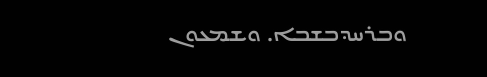ܘܒܪܚܕܒܫܒܐ. ܘܫܡܥܘܢ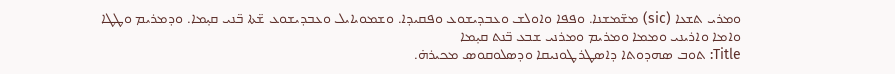ܘܡܪܝ ܬܫܥܐ (sic) ܡܫ̈ܡܫܢܐ. ܘܦܦܐ ܘܐܘܠܫ ܘܥܒܕܝܫܘܥ ܘܦܩܝܕܐ. ܘܫܡܘܝܐܝܠ ܘܥܒܕܝܫܘܥ ܫ̈ܬܐ ܒ̈ܢܝ ܩܝ̣ܡܐ. ܘܕܡܪܝܡ ܘܛܛܐ ܘܐܡܐ ܘܐܪܝܢܝ ܘܡܡܐ ܘܡܪܝܡ ܘܡܪܢܝ ܫܒܥ ܒ̈ܢܬ ܩܝ̣ܡܐ
Title: ܬܘܒ ܣܗܕܘܬܐ ܕܐܣܛܪܛܘܢܝܩܐ ܘܕܣܠܘܩܘܣ ܡܟܝܪܗ̇.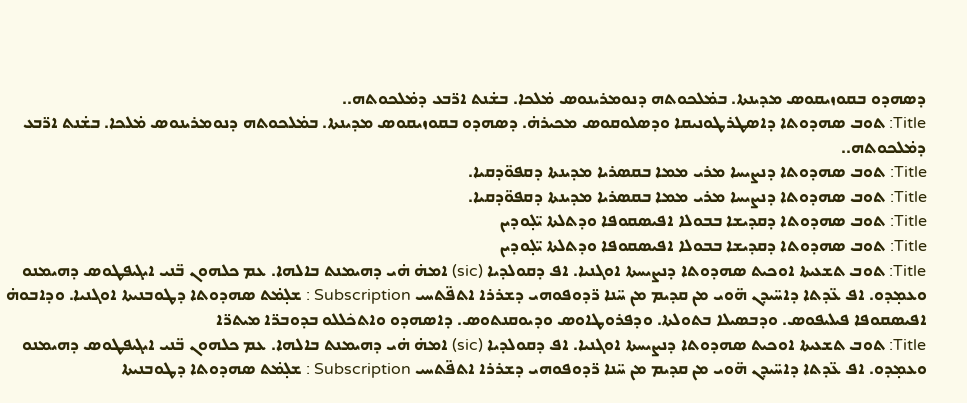ܕܣܗܕܘ ܒܩܘܙܝܩܘܣ ܡܕܝܢܬܐ. ܒܡ̇ܠܟܘܬܗ ܕܢܘܡܪܝܢܘܣ ܡ̇ܠܟܐ. ܒܫ̇ܢܬ ܐܪ̈ܒܥ ܕܡ̇ܠܟܘܬܗ..
Title: ܬܘܒ ܣܗܕܘܬܐ ܕܐܣܛܪܛܘܢܝܩܐ ܘܕܣܠܘܩܘܣ ܡܟܝܪܗ̇. ܕܣܗܕܘ ܒܩܘܙܝܩܘܣ ܡܕܝܢܬܐ. ܒܡ̇ܠܟܘܬܗ ܕܢܘܡܪܝܢܘܣ ܡ̇ܠܟܐ. ܒܫ̇ܢܬ ܐܪ̈ܒܥ ܕܡ̇ܠܟܘܬܗ..
Title: ܬܘܒ ܣܗܕܘܬܐ ܕܢܨܝܚܐ ܡܪܝ ܡܡܐ ܒܩܣܪܝܐ ܡܕܝܢܬܐ ܕܩܦܘ̈ܕܩܝܐ.
Title: ܬܘܒ ܣܗܕܘܬܐ ܕܢܨܝܚܐ ܡܪܝ ܡܡܐ ܒܩܣܪܝܐ ܡܕܝܢܬܐ ܕܩܦܘ̈ܕܩܝܐ.
Title: ܬܘܒ ܣܗܕܘܬܐ ܕܩܕܝܫܐ ܒܒܘܠܐ ܐܦܝܣܩܘܦܐ ܘܕܬܠܬܐ ܝ̈ܠ̣ܘܕܝܢ
Title: ܬܘܒ ܣܗܕܘܬܐ ܕܩܕܝܫܐ ܒܒܘܠܐ ܐܦܝܣܩܘܦܐ ܘܕܬܠܬܐ ܝ̈ܠ̣ܘܕܝܢ
Title: ܬܘܒ ܬܫܥܝܬܐ ܐܘܟܝܬ ܣܗܕܘܬܐ ܕܢܨܝܚܬܐ ܐܘܓܢܝܐ. ܐܦ ܕܩܘܠܕܝܐ (sic) ܐܡܗ̇ ܗ̇ܝ ܕܗܝܡܢܬ ܒܐܠܗܐ. ܥܡ ܟܠܗܘܢ ܒ̈ܢܝ ܐܝܓܝܦܛܘܣ ܕܗܝܡܢܘ ܘܥܡ̣ܕܘ. ܐܦ ܥ̈ܕܬܐ ܕܐܚ̈ܝܕܢ ܗ̈ܘܝ ܡܢ ܩܕܝܡ ܡܢ ܚ̈ܢܐ ܪ̈ܕܘܦܘܗܝ ܕܫܪܪܐ ܐܬܦ̈ܬܚܝ Subscription : ܫܠ̣ܡ̇ܬ ܣܗܕܘܬܐ ܕܛܘܒܢܝܬܐ ܐܘܓܢܝܐ. ܘܕܐܒܘܗ̇ ܐܦܝܣܩܘܦܐ ܦܝܠܝܦܘܣ. ܘܕܒܣܝܠܐ ܒܬܘܠܬܐ. ܘܕܦܪܘܛܐܘܣ ܘܕܝܘܩܢܬܘܣ. ܕܐܣܗܕܘ ܘܐܬܟ݁ܠܠܘ ܒܕܘܒܪ̈ܐ ܡܝܬܪ̈ܐ
Title: ܬܘܒ ܬܫܥܝܬܐ ܐܘܟܝܬ ܣܗܕܘܬܐ ܕܢܨܝܚܬܐ ܐܘܓܢܝܐ. ܐܦ ܕܩܘܠܕܝܐ (sic) ܐܡܗ̇ ܗ̇ܝ ܕܗܝܡܢܬ ܒܐܠܗܐ. ܥܡ ܟܠܗܘܢ ܒ̈ܢܝ ܐܝܓܝܦܛܘܣ ܕܗܝܡܢܘ ܘܥܡ̣ܕܘ. ܐܦ ܥ̈ܕܬܐ ܕܐܚ̈ܝܕܢ ܗ̈ܘܝ ܡܢ ܩܕܝܡ ܡܢ ܚ̈ܢܐ ܪ̈ܕܘܦܘܗܝ ܕܫܪܪܐ ܐܬܦ̈ܬܚܝ Subscription : ܫܠ̣ܡ̇ܬ ܣܗܕܘܬܐ ܕܛܘܒܢܝܬܐ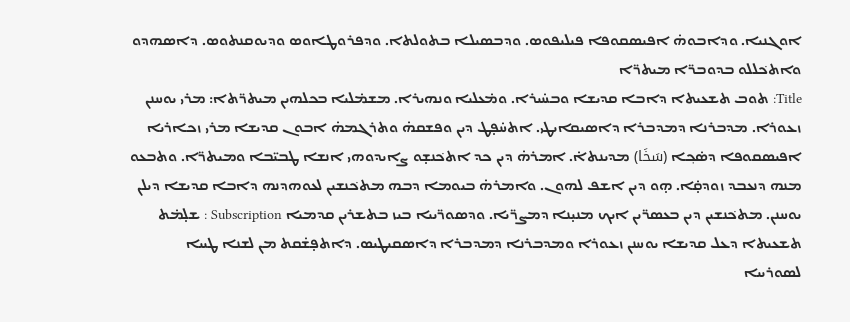ܐܘܓܢܝܐ. ܘܕܐܒܘܗ̇ ܐܦܝܣܩܘܦܐ ܦܝܠܝܦܘܣ. ܘܕܒܣܝܠܐ ܒܬܘܠܬܐ. ܘܕܦܪܘܛܐܘܣ ܘܕܝܘܩܢܬܘܣ. ܕܐܣܗܕܘ ܘܐܬܟ݁ܠܠܘ ܒܕܘܒܪ̈ܐ ܡܝܬܪ̈ܐ
Title: ܬܘܒ ܬܫܥܝܬܐ ܕܐܒܐ ܩܕܝܫܐ ܘܒܚ̇ܝܪܐ. ܘܡ̇ܥܠܝܐ ܘܢܗܝܪܐ. ܡܫܡ̇ܠܝܐ ܒܟܠܗܝܢ ܡܝܬܪ̈ܬܐ: ܡܪܝ ܝܘܚܢܢ ܙܥܘܪܐ. ܡܕܒܪܢܐ ܕܡܕܒܪܐ ܕܐܣܝܩܐܝܛܝ. ܐܬܚ̇ܦ̣ܛ ܕܝܢ ܘܦܫܩܗ̇ ܘܬܪܓܡܗ̇ ܐܒܘܢ ܩܕܝܫܐ ܡܪܝ ܙܟܐܪܝܐ ܐܦܝܣܩܘܦܐ ܕܣ̇ܟ݂ܐ (سَخَا) ܡܕܝܢܬܐ̇. ܐܡܪܗ̇ ܕܝܢ ܟܕ ܐܬܟ݁ܢܫ̣ܘ ܨܐܝܕܘܗܝ ܐܢܫܐ ܛܒܝ̈ܒܐ ܘܡܝܬܪ̈ܐ. ܘܬܒܥܘ ܡܢܗ ܕܢܥܒܕ ܙܘܕܩ̣̇ܐ. ܗ̣ܘ ܕܝܢ ܐܫܦ ܠܗܘܢ. ܘܐܡܪܗ̇ ܒܝܘܡܐ ܕܒܗ ܡܬܟ݁ܢܫܝܢ ܠܥܘܗܕܢܗ ܕܐܒܐ ܩܕܝܫܐ ܕܝܠܢ ܝܘܚܢܢ. ܡܬܟ݁ܢܫܝܢ ܕܝܢ ܒܥܣܪ̈ܝܢ ܐܝܟ ܡܢܝ̣ܢܐ ܕܡܨܪ̈ܝܐ. ܘܕܣܘܪ̈ܝܝܐ ܒܝܙ ܒܬܫܪܝܢ ܩܕܡܝܐ Subscription : ܫܠ̣ܡ̇ܬ ܬܫܥܝܬܐ ܕܥܠ ܩܕܝܫܐ ܝܘܚܢܢ ܙܥܘܪܐ ܘܡܕܒܪܢܐ ܕܡܕܒܪܐ ܕܐܣܩܝܛܝܣ. ܕܐܬܦ̣ܫ̇ܩܬ ܡܢ ܠܫܢܐ ܛܝܝܐ ܠܣܘܪܝܝܐ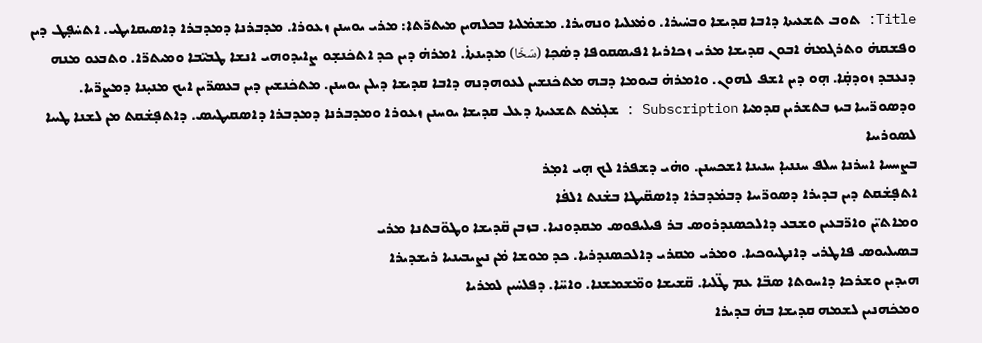Title: ܬܘܒ ܬܫܥܝܬܐ ܕܐܒܐ ܩܕܝܫܐ ܘܒܚ̇ܝܪܐ. ܘܡ̇ܥܠܝܐ ܘܢܗܝܪܐ. ܡܫܡ̇ܠܝܐ ܒܟܠܗܝܢ ܡܝܬܪ̈ܬܐ: ܡܪܝ ܝܘܚܢܢ ܙܥܘܪܐ. ܡܕܒܪܢܐ ܕܡܕܒܪܐ ܕܐܣܝܩܐܝܛܝ. ܐܬܚ̇ܦ̣ܛ ܕܝܢ ܘܦܫܩܗ̇ ܘܬܪܓܡܗ̇ ܐܒܘܢ ܩܕܝܫܐ ܡܪܝ ܙܟܐܪܝܐ ܐܦܝܣܩܘܦܐ ܕܣ̇ܟ݂ܐ (سَخَا) ܡܕܝܢܬܐ̇. ܐܡܪܗ̇ ܕܝܢ ܟܕ ܐܬܟ݁ܢܫ̣ܘ ܨܐܝܕܘܗܝ ܐܢܫܐ ܛܒܝ̈ܒܐ ܘܡܝܬܪ̈ܐ. ܘܬܒܥܘ ܡܢܗ ܕܢܥܒܕ ܙܘܕܩ̣̇ܐ. ܗ̣ܘ ܕܝܢ ܐܫܦ ܠܗܘܢ. ܘܐܡܪܗ̇ ܒܝܘܡܐ ܕܒܗ ܡܬܟ݁ܢܫܝܢ ܠܥܘܗܕܢܗ ܕܐܒܐ ܩܕܝܫܐ ܕܝܠܢ ܝܘܚܢܢ. ܡܬܟ݁ܢܫܝܢ ܕܝܢ ܒܥܣܪ̈ܝܢ ܐܝܟ ܡܢܝ̣ܢܐ ܕܡܨܪ̈ܝܐ. ܘܕܣܘܪ̈ܝܝܐ ܒܝܙ ܒܬܫܪܝܢ ܩܕܡܝܐ Subscription : ܫܠ̣ܡ̇ܬ ܬܫܥܝܬܐ ܕܥܠ ܩܕܝܫܐ ܝܘܚܢܢ ܙܥܘܪܐ ܘܡܕܒܪܢܐ ܕܡܕܒܪܐ ܕܐܣܩܝܛܝܣ. ܕܐܬܦ̣ܫ̇ܩܬ ܡܢ ܠܫܢܐ ܛܝܝܐ ܠܣܘܪܝܝܐ
ܒܨܚܚܐ ܐܚܪܢܐ ܚܠܦ ܚܢܢܝܐ̣ ܚܢܝܢܐ ܐܫܟܚܢܢ. ܘܗ̇ܝ ܕܫܦܪܐ ܠܟ ܗ̣ܝ ܐܡ̣ܪ
ܐܬܦ̣ܫ̇ܩܬ ܕܝܢ ܒܕܝܪܐ ܕܣܘܪ̈ܝܝܐ ܕܒܡ̇ܕܒܪܐ ܕܐܣܩ̈ܝܛܐ ܒܫ̇ܢܬ ܐܠܦ̇ܐ
ܘܡܐܬܝ̈ܢ ܘܐܪ̈ܒܥܝܢ ܘܫܒܥ ܕܐܠܟܣܢܕܪܘܣ ܒܪ ܦܝܠܝܦܘܣ ܡܩܕܘܢܝܐ. ܒܙܒܢ ܩ̈ܕܝܫܐ ܘܛܘ̈ܒܬܢܐ ܡܪܝ
ܒܣܝܠܝܘܣ ܦܐܛܪܝ ܕܐܢܛܝܘܟܝܐ. ܘܡܪܝ ܡܩܪܝ ܕܐܠܟܣܢܕܪܝܐ. ܟܕ ܡܘܫܐ ܡ̇ܢ ܢܨܝܒܝܢܝܐ ܪܝܫܕܝܪܐ
ܗܝܕܝܢ ܘܫܪܟܐ ܕܐܚܘܬܐ ܣܒ̈ܐ ܥܡ ܛ̈ܠܝܐ. ܩ̈ܫܝܫܐ ܘܡ̈ܫܡܫܢܐ. ܘܐܚ̈ܐ. ܕܦܠܚ̇ܝܢ ܠܡܪܝܐ
ܘܡܟ݁ܗܢܝܢ ܠܫܡܗ ܩܕܝܫܐ ܒܗ̇ ܒܕܝܪܐ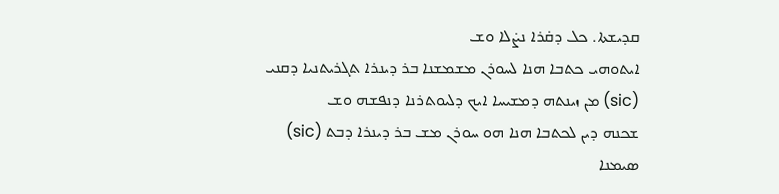ܩܕܝܫܬܐ. ܟܠ ܕܩ̇ܪܐ ܢܨ̇ܠܐ ܘܫ
ܐܝܬܘܗܝ ܟܬܒܐ ܗܢܐ ܠܚܘܪܢ ܡܫܡܫܢܐ ܒܪ ܕܝܢܪܐ ܬܓܪܝܬܢܝܐ ܕܩܢܝ (sic) ܡܢ ܙܝܢܬܗ ܕܡܫܝܚܐ ܐܝܟ ܕܠܝܘܬܪܢܐ ܕܢܦܫܗ ܘܫ
ܫܟܢܗ ܕܝܢ ܠܟܬܒܐ ܗܢܐ ܗܘ ܚܘܪܢ ܡܫ ܒܪ ܕܝܢܪܐ ܕܒܬ (sic) ܣܝܡܢܐ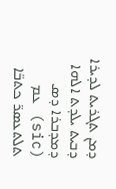ܕܡܢ ܬܓܪܝܬ ܠܕܝܪܐ ܕܒܝܬ ܝܠܕܬ ܐܠܗܐ ܕܡܕܒܪܐ ܕܣ (sic) ܥܡ ܬܠܬܥܣܪ̈ ܟܬܒ̈ܐ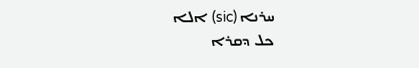ܚܪܢܐ (sic) ܐܠܐ
ܟܠ ܕܩܪܐ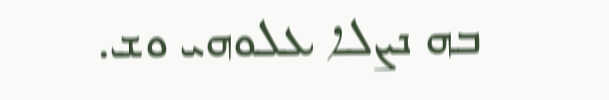ܒܗ ܢܨܠܐ ܥܠܘܗܝ ܘܫ.